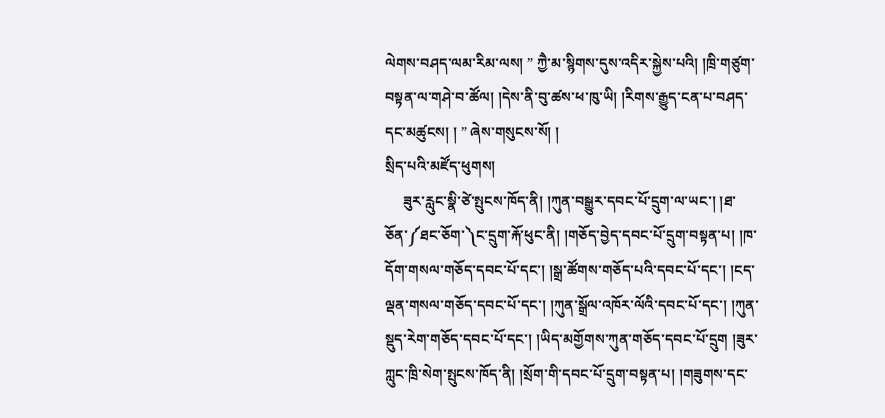ལེགས་བཤད་ལམ་རིམ་ལས། ” ཀྱཻ་མ་སྙིགས་དུས་འདིར་སྐྱེས་པའི། །ཁྲི་གཙུག་བསྟན་ལ་གཤེ་བ་ཚོལ། །དེས་ནི་བུ་ཚས་ཕ་ཁུ་ཡི། །རིགས་རྒྱུད་ངན་པ་བཤད་དང་མཚུངས། ། ” ཞེས་གསུངས་སོ། །
སྲིད་པའི་མཛོད་ཕུགས།
     ཟུར་རླུང་སྣི་ཙེ་སྤུངས་ཁོད་ནི། །ཀུན་བསྒྱུར་དབང་པོ་དྲུག་ལ་ཡང་། །ཐ་ཅོན་༼ཐང་ཅོག་༽ང་དྲུག་རྐོ་ཕུང་ནི། །གཅོད་བྱེད་དབང་པོ་དྲུག་བསྟན་པ། །ཁ་དོག་གསལ་གཅོད་དབང་པོ་དང་། །སྒྲ་ཚོགས་གཅོད་པའི་དབང་པོ་དང་། །ངད་ལྡན་གསལ་གཅོད་དབང་པོ་དང་། །ཀུན་སྒྲོལ་འཁོར་ལོའི་དབང་པོ་དང་། །ཀུན་སྡུད་རེག་གཅོད་དབང་པོ་དང་། །ཡིད་མགྱོགས་ཀུན་གཅོད་དབང་པོ་དྲུག །ཟུར་ཀླུང་ཁྲི་སེག་སྤུངས་ཁོད་ནི། །སྲོག་གི་དབང་པོ་དྲུག་བསྟན་པ། །གཟུགས་དང་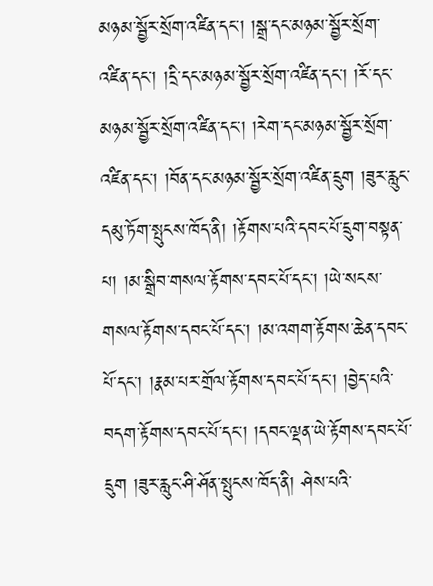མཉམ་སྦྱོར་སྲོག་འཛིན་དང་། །སྒྲ་དང་མཉམ་སྦྱོར་སྲོག་འཛིན་དང་། །དྲི་དང་མཉམ་སྦྱོར་སྲོག་འཛིན་དང་། །རོ་དང་མཉམ་སྦྱོར་སྲོག་འཛིན་དང་། །རེག་དང་མཉམ་སྦྱོར་སྲོག་འཛིན་དང་། །བོན་དང་མཉམ་སྦྱོར་སྲོག་འཛིན་དྲུག །ཟུར་རླུང་དམུ་ཏོག་སྤུངས་ཁོད་ནི། །རྟོགས་པའི་དབང་པོ་དྲུག་བསྟན་པ། །མ་སྒྲིབ་གསལ་རྟོགས་དབང་པོ་དང་། །ཡེ་སངས་གསལ་རྟོགས་དབང་པོ་དང་། །མ་འགག་རྟོགས་ཆེན་དབང་པོ་དང་། །རྣམ་པར་གྲོལ་རྟོགས་དབང་པོ་དང་། །བྱེད་པའི་བདག་རྟོགས་དབང་པོ་དང་། །དབང་ལྡན་ཡེ་རྟོགས་དབང་པོ་དྲུག །ཟུར་རླུང་ཤི་ཤོན་སྤུངས་ཁོད་ནི། ཤེས་པའི་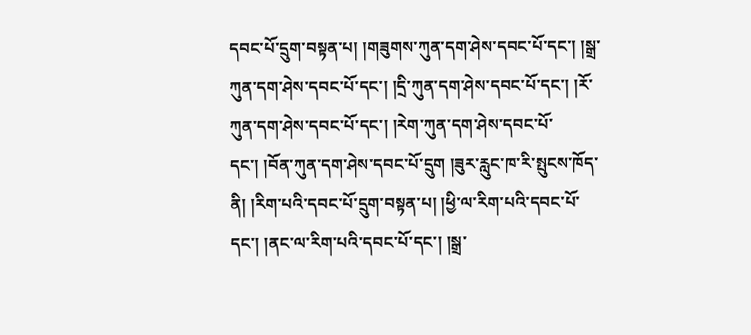དབང་པོ་དྲུག་བསྟན་པ། །གཟུགས་ཀུན་དག་ཤེས་དབང་པོ་དང་། །སྒྲ་ཀུན་དག་ཤེས་དབང་པོ་དང་། །དྲི་ཀུན་དག་ཤེས་དབང་པོ་དང་། །རོ་ཀུན་དག་ཤེས་དབང་པོ་དང་། །རེག་ཀུན་དག་ཤེས་དབང་པོ་དང་། །བོན་ཀུན་དག་ཤེས་དབང་པོ་དྲུག །ཟུར་རླུང་ཁ་རི་སྤུངས་ཁོད་ནི། །རིག་པའི་དབང་པོ་དྲུག་བསྟན་པ། །ཕྱི་ལ་རིག་པའི་དབང་པོ་དང་། །ནང་ལ་རིག་པའི་དབང་པོ་དང་། །སྒྲ་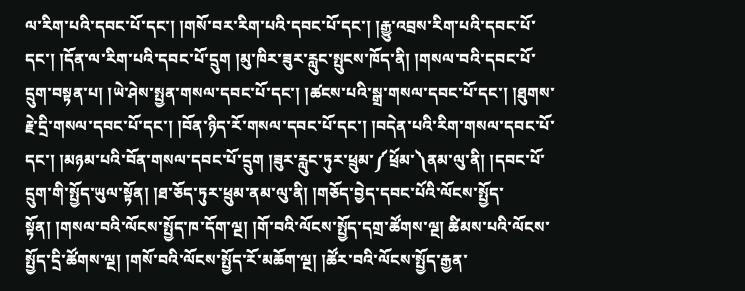ལ་རིག་པའི་དབང་པོ་དང་། །གསོ་བར་རིག་པའི་དབང་པོ་དང་། །རྒྱུ་འབྲས་རིག་པའི་དབང་པོ་དང་། །དོན་ལ་རིག་པའི་དབང་པོ་དྲུག །མུ་ཁིར་ཟུར་རླུང་སྤུངས་ཁོད་ནི། །གསལ་བའི་དབང་པོ་དྲུག་བསྟན་པ། །ཡེ་ཤེས་སྤྱན་གསལ་དབང་པོ་དང་། །ཚངས་པའི་སྒྲ་གསལ་དབང་པོ་དང་། །ཐུགས་རྗེ་དྲི་གསལ་དབང་པོ་དང་། །བོན་ཉིད་རོ་གསལ་དབང་པོ་དང་། །བདེན་པའི་རིག་གསལ་དབང་པོ་དང་། །མཉམ་པའི་བོན་གསལ་དབང་པོ་དྲུག །ཟུར་རླུང་ཏུར་ཕྲུམ་༼ཕྲོམ་༽ནམ་ལུ་ནི། །དབང་པོ་དྲུག་གི་སྤྱོད་ཡུལ་སྟོན། །ཐ་ཅོད་ཏུར་ཕྲུམ་ནམ་ལུ་ནི། །གཅོད་བྱེད་དབང་པོའི་ལོངས་སྤྱོད་སྟོན། །གསལ་བའི་ལོངས་སྤྱོད་ཁ་དོག་ལྔ། །གོ་བའི་ལོངས་སྤྱོད་དགྲ་ཚོགས་ལྔ། ཚིམས་པའི་ལོངས་སྤྱོད་དྲི་ཚོགས་ལྔ། །གསོ་བའི་ལོངས་སྤྱོད་རོ་མཆོག་ལྔ། །ཚོར་བའི་ལོངས་སྤྱོད་རྒྱན་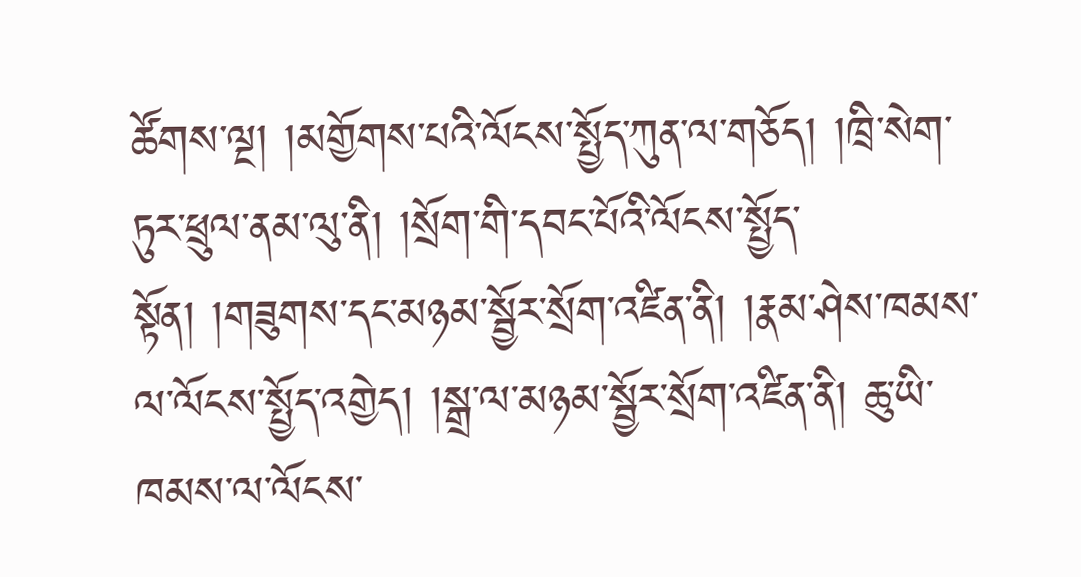ཚོགས་ལྔ། །མགྱོགས་པའི་ལོངས་སྤྱོད་ཀུན་ལ་གཅོད། །ཁྲི་སེག་ཏུར་ཕྲུལ་ནམ་ལུ་ནི། །སྲོག་གི་དབང་པོའི་ལོངས་སྤྱོད་སྟོན། །གཟུགས་དང་མཉམ་སྦྱོར་སྲོག་འཛིན་ནི། །རྣམ་ཤེས་ཁམས་ལ་ལོངས་སྤྱོད་འགྱེད། །སྒྲ་ལ་མཉམ་སྦྱོར་སྲོག་འཛིན་ནི། ཆུ་ཡི་ཁམས་ལ་ལོངས་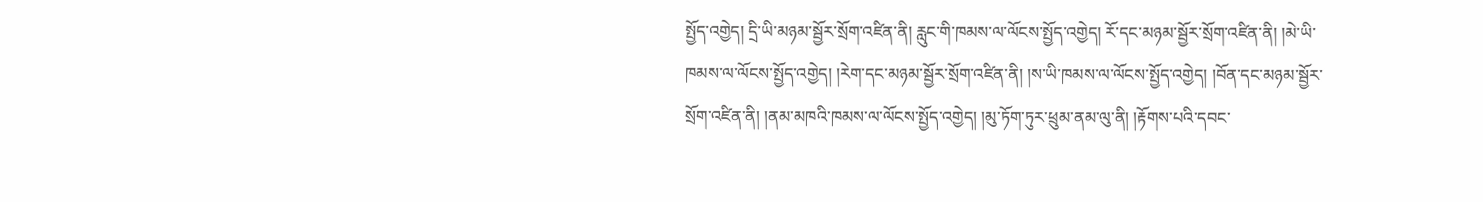སྤྱོད་འགྱེད། དྲི་ཡི་མཉམ་སྦྱོར་སྲོག་འཛིན་ནི། རླུང་གི་ཁམས་ལ་ལོངས་སྤྱོད་འགྱེད། རོ་དང་མཉམ་སྦྱོར་སྲོག་འཛིན་ནི། །མེ་ཡི་ཁམས་ལ་ལོངས་སྤྱོད་འགྱེད། །རེག་དང་མཉམ་སྦྱོར་སྲོག་འཛིན་ནི། །ས་ཡི་ཁམས་ལ་ལོངས་སྤྱོད་འགྱེད། །བོན་དང་མཉམ་སྦྱོར་སྲོག་འཛིན་ནི། །ནམ་མཁའི་ཁམས་ལ་ལོངས་སྤྱོད་འགྱེད། །མུ་ཏོག་ཏུར་ཕྲུམ་ནམ་ལུ་ནི། །རྟོགས་པའི་དབང་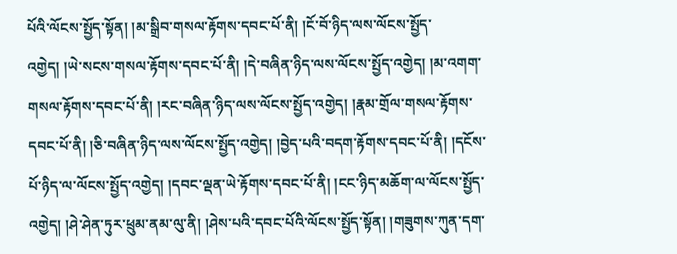པོའི་ལོངས་སྤྱོད་སྟོན། །མ་སྒྲིབ་གསལ་རྟོགས་དབང་པོ་ནི། །ངོ་བོ་ཉིད་ལས་ལོངས་སྤྱོད་འགྱེད། །ཡེ་སངས་གསལ་རྟོགས་དབང་པོ་ནི། །དེ་བཞིན་ཉིད་ལས་ལོངས་སྤྱོད་འགྱེད། །མ་འགག་གསལ་རྟོགས་དབང་པོ་ནི། །རང་བཞིན་ཉིད་ལས་ལོངས་སྤྱོད་འགྱེད། །རྣམ་གྲོལ་གསལ་རྟོགས་དབང་པོ་ནི། །ཅི་བཞིན་ཉིད་ལས་ལོངས་སྤྱོད་འགྱེད། །བྱེད་པའི་བདག་རྟོགས་དབང་པོ་ནི། །དངོས་པོ་ཉིད་ལ་ལོངས་སྤྱོད་འགྱེད། །དབང་ལྡན་ཡེ་རྟོགས་དབང་པོ་ནི། །ངང་ཉིད་མཆོག་ལ་ལོངས་སྤྱོད་འགྱེད། །ཤེ་ཤེན་ཏུར་ཕྲུམ་ནམ་ལུ་ནི། །ཤེས་པའི་དབང་པོའི་ལོངས་སྤྱོད་སྟོན། །གཟུགས་ཀུན་དག་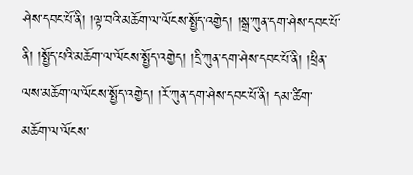ཤེས་དབང་པོ་ནི། །ལྟ་བའི་མཆོག་ལ་ལོངས་སྤྱོད་འགྱེད། །སྒྲ་ཀུན་དག་ཤེས་དབང་པོ་ནི། །སྤྱོད་པའི་མཆོག་ལ་ལོངས་སྤྱོད་འགྱེད། །དྲི་ཀུན་དག་ཤེས་དབང་པོ་ནི། །ཕྲིན་ལས་མཆོག་ལ་ལོངས་སྤྱོད་འགྱེད། །རོ་ཀུན་དག་ཤེས་དབང་པོ་ནི། དམ་ཚིག་མཆོག་ལ་ལོངས་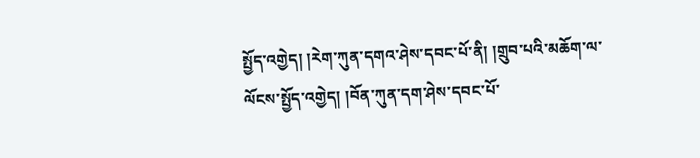སྤྱོད་འགྱེད། །རེག་ཀུན་དགའ་ཤེས་དབང་པོ་ནི། །གྲུབ་པའི་མཆོག་ལ་ལོངས་སྤྱོད་འགྱེད། །བོན་ཀུན་དག་ཤེས་དབང་པོ་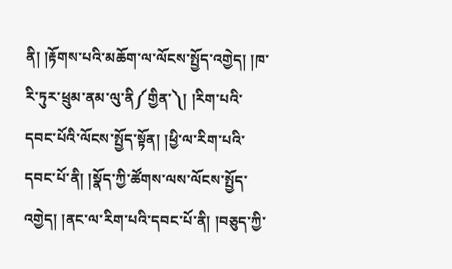ནི། །རྟོགས་པའི་མཆོག་ལ་ལོངས་སྤྱོད་འགྱེད། །ཁ་རི་ཏུར་ཕྲུམ་ནམ་ལུ་ནི༼གྱིན་༽། །རིག་པའི་དབང་པོའི་ལོངས་སྤྱོད་སྟོན། །ཕྱི་ལ་རིག་པའི་དབང་པོ་ནི། །སྣོད་ཀྱི་ཚོགས་ལས་ལོངས་སྤྱོད་འགྱེད། །ནང་ལ་རིག་པའི་དབང་པོ་ནི། །བཅུད་ཀྱི་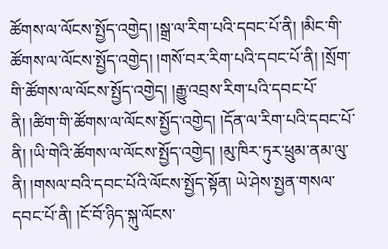ཚོགས་ལ་ལོངས་སྤྱོད་འགྱེད། །སྒྲ་ལ་རིག་པའི་དབང་པོ་ནི། །མིང་གི་ཚོགས་ལ་ལོངས་སྤྱོད་འགྱེད། །གསོ་བར་རིག་པའི་དབང་པོ་ནི། །སྲོག་གི་ཚོགས་ལ་ལོངས་སྤྱོད་འགྱེད། །རྒྱུ་འབྲས་རིག་པའི་དབང་པོ་ནི། །ཚིག་གི་ཚོགས་ལ་ལོངས་སྤྱོད་འགྱེད། །དོན་ལ་རིག་པའི་དབང་པོ་ནི། །ཡི་གེའི་ཚོགས་ལ་ལོངས་སྤྱོད་འགྱེད། །མུ་ཁིར་ཏུར་ཕྲུམ་ནམ་ལུ་ནི། །གསལ་བའི་དབང་པོའི་ལོངས་སྤྱོད་སྟོན། ཡེ་ཤེས་སྤྱན་གསལ་དབང་པོ་ནི། །ངོ་བོ་ཉིད་སྐུ་ལོངས་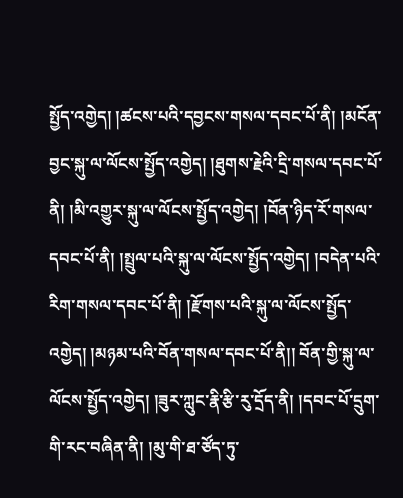སྤྱོད་འགྱེད། །ཚངས་པའི་དབྱངས་གསལ་དབང་པོ་ནི། །མངོན་བྱང་སྐུ་ལ་ལོངས་སྤྱོད་འགྱེད། །ཐུགས་རྗེའི་དྲི་གསལ་དབང་པོ་ནི། །མི་འགྱུར་སྐུ་ལ་ལོངས་སྤྱོད་འགྱེད། །བོན་ཉིད་རོ་གསལ་དབང་པོ་ནི། །སྤྲུལ་པའི་སྐུ་ལ་ལོངས་སྤྱོད་འགྱེད། །བདེན་པའི་རིག་གསལ་དབང་པོ་ནི། །རྫོགས་པའི་སྐུ་ལ་ལོངས་སྤྱོད་འགྱེད། །མཉམ་པའི་བོན་གསལ་དབང་པོ་ནི།། བོན་གྱི་སྐུ་ལ་ལོངས་སྤྱོད་འགྱེད། །ཟུར་ཀླུང་རྣི་རྩི་རུ་དྲོད་ནི། །དབང་པོ་དྲུག་གི་རང་བཞིན་ནི། །མུ་གི་ཐ་ཙོད་ཏུ་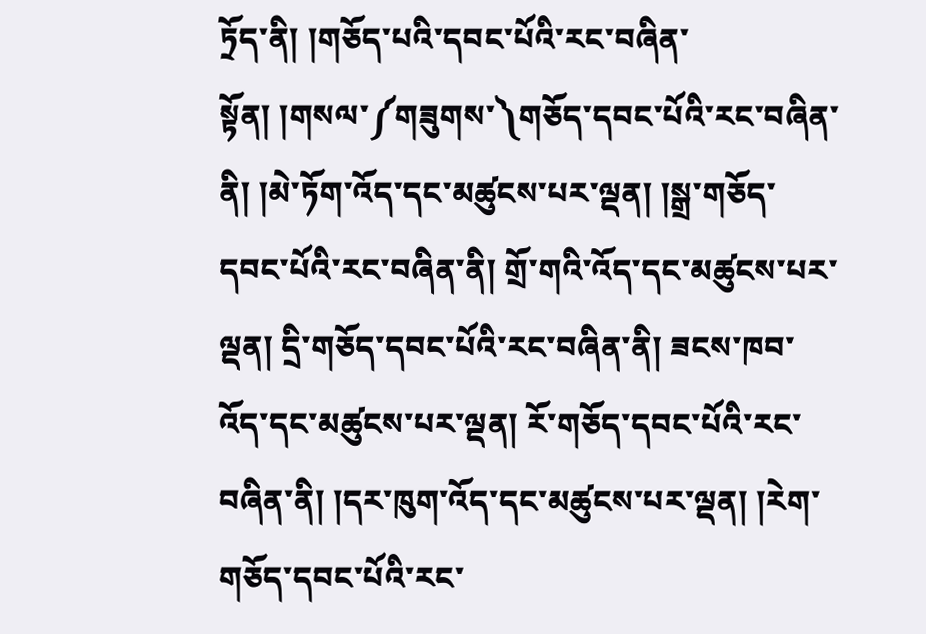ཏྲོད་ནི། །གཅོད་པའི་དབང་པོའི་རང་བཞིན་སྟོན། །གསལ་༼གཟུགས་༽གཅོད་དབང་པོའི་རང་བཞིན་ནི། །མེ་ཏོག་འོད་དང་མཚུངས་པར་ལྡན། །སྒྲ་གཅོད་དབང་པོའི་རང་བཞིན་ནི། གྲོ་གའི་འོད་དང་མཚུངས་པར་ལྡན། དྲི་གཅོད་དབང་པོའི་རང་བཞིན་ནི། ཟངས་ཁབ་འོད་དང་མཚུངས་པར་ལྡན། རོ་གཅོད་དབང་པོའི་རང་བཞིན་ནི། །དར་ཁུག་འོད་དང་མཚུངས་པར་ལྡན། །རེག་གཅོད་དབང་པོའི་རང་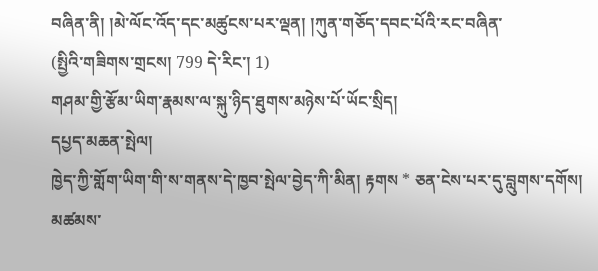བཞིན་ནི། །མེ་ལོང་འོད་དང་མཚུངས་པར་ལྡན། །ཀུན་གཅོད་དབང་པོའི་རང་བཞིན་
(སྤྱིའི་གཟིགས་གྲངས། 799 དེ་རིང་། 1)
གཤམ་གྱི་རྩོམ་ཡིག་རྣམས་ལ་སྐུ་ཉིད་ཐུགས་མཉེས་པོ་ཡོང་སྲིད།
དཔྱད་མཆན་སྤེལ།
ཁྱེད་ཀྱི་གློག་ཡིག་གི་ས་གནས་དེ་ཁྱབ་སྤེལ་བྱེད་ཀི་མིན། རྟགས * ཅན་ངེས་པར་དུ་བླུགས་དགོས།
མཚམས་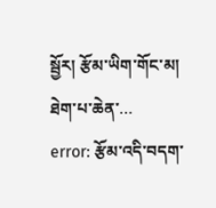སྦྱོར། རྩོམ་ཡིག་གོང་མ།
ཐེག་པ་ཆེན་…
error: རྩོམ་འདི་བདག་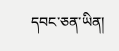དབང་ཅན་ཡིན།